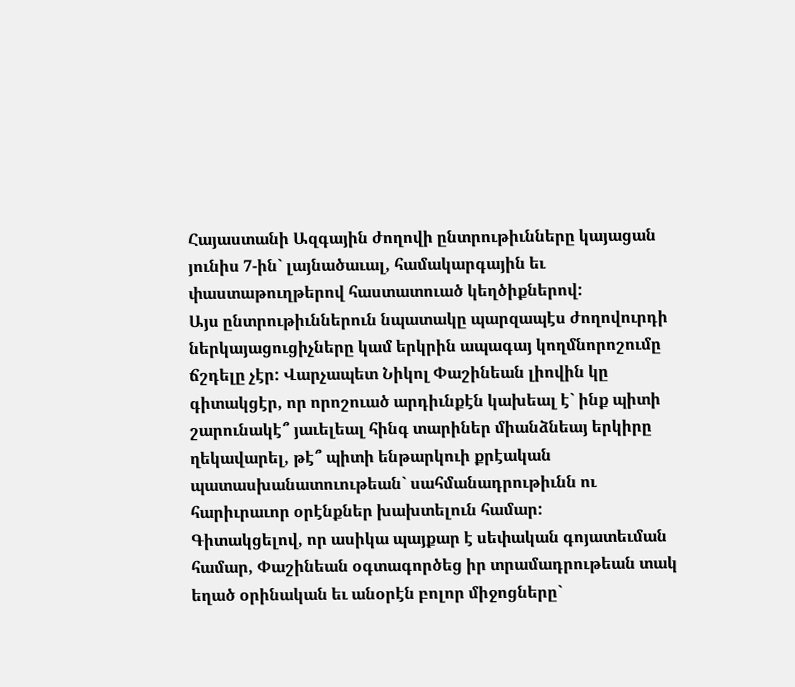Հայաստանի Ազգային ժողովի ընտրութիւնները կայացան յունիս 7-ին` լայնածաւալ, համակարգային եւ փաստաթուղթերով հաստատուած կեղծիքներով:
Այս ընտրութիւններուն նպատակը պարզապէս ժողովուրդի ներկայացուցիչները կամ երկրին ապագայ կողմնորոշումը ճշդելը չէր: Վարչապետ Նիկոլ Փաշինեան լիովին կը գիտակցէր, որ որոշուած արդիւնքէն կախեալ է` ինք պիտի շարունակէ՞ յաւելեալ հինգ տարիներ միանձնեայ երկիրը ղեկավարել, թէ՞ պիտի ենթարկուի քրէական պատասխանատուութեան` սահմանադրութիւնն ու հարիւրաւոր օրէնքներ խախտելուն համար:
Գիտակցելով, որ ասիկա պայքար է սեփական գոյատեւման համար, Փաշինեան օգտագործեց իր տրամադրութեան տակ եղած օրինական եւ անօրէն բոլոր միջոցները`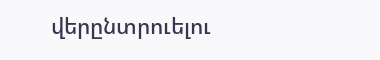վերընտրուելու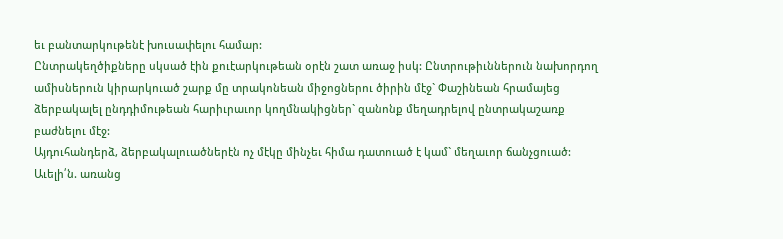եւ բանտարկութենէ խուսափելու համար:
Ընտրակեղծիքները սկսած էին քուէարկութեան օրէն շատ առաջ իսկ: Ընտրութիւններուն նախորդող ամիսներուն կիրարկուած շարք մը տրակոնեան միջոցներու ծիրին մէջ` Փաշինեան հրամայեց ձերբակալել ընդդիմութեան հարիւրաւոր կողմնակիցներ` զանոնք մեղադրելով ընտրակաշառք բաժնելու մէջ:
Այդուհանդերձ, ձերբակալուածներէն ոչ մէկը մինչեւ հիմա դատուած է կամ` մեղաւոր ճանչցուած: Աւելի՛ն. առանց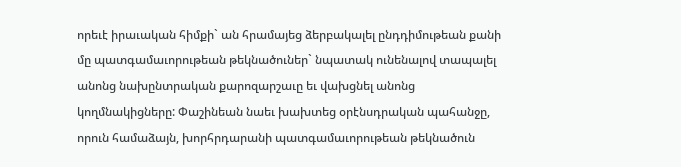որեւէ իրաւական հիմքի` ան հրամայեց ձերբակալել ընդդիմութեան քանի մը պատգամաւորութեան թեկնածուներ` նպատակ ունենալով տապալել անոնց նախընտրական քարոզարշաւը եւ վախցնել անոնց կողմնակիցները: Փաշինեան նաեւ խախտեց օրէնսդրական պահանջը, որուն համաձայն, խորհրդարանի պատգամաւորութեան թեկնածուն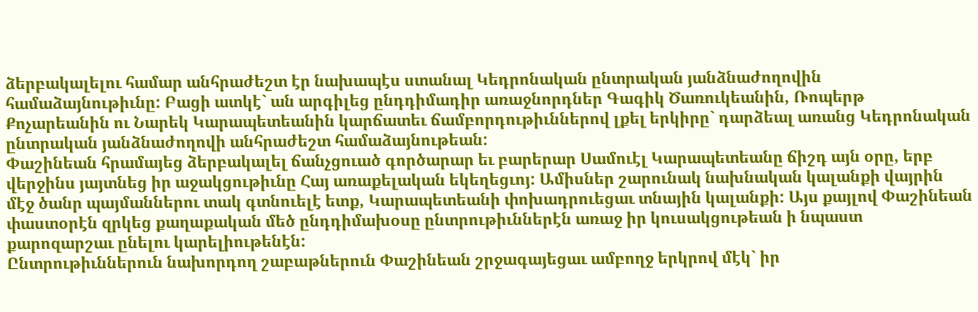ձերբակալելու համար անհրաժեշտ էր նախապէս ստանալ Կեդրոնական ընտրական յանձնաժողովին համաձայնութիւնը: Բացի ատկէ` ան արգիլեց ընդդիմադիր առաջնորդներ Գագիկ Ծառուկեանին, Ռոպերթ Քոչարեանին ու Նարեկ Կարապետեանին կարճատեւ ճամբորդութիւններով լքել երկիրը` դարձեալ առանց Կեդրոնական ընտրական յանձնաժողովի անհրաժեշտ համաձայնութեան:
Փաշինեան հրամայեց ձերբակալել ճանչցուած գործարար եւ բարերար Սամուէլ Կարապետեանը ճիշդ այն օրը, երբ վերջինս յայտնեց իր աջակցութիւնը Հայ առաքելական եկեղեցւոյ: Ամիսներ շարունակ նախնական կալանքի վայրին մէջ ծանր պայմաններու տակ գտնուելէ ետք, Կարապետեանի փոխադրուեցաւ տնային կալանքի: Այս քայլով Փաշինեան փաստօրէն զրկեց քաղաքական մեծ ընդդիմախօսը ընտրութիւններէն առաջ իր կուսակցութեան ի նպաստ քարոզարշաւ ընելու կարելիութենէն:
Ընտրութիւններուն նախորդող շաբաթներուն Փաշինեան շրջագայեցաւ ամբողջ երկրով մէկ` իր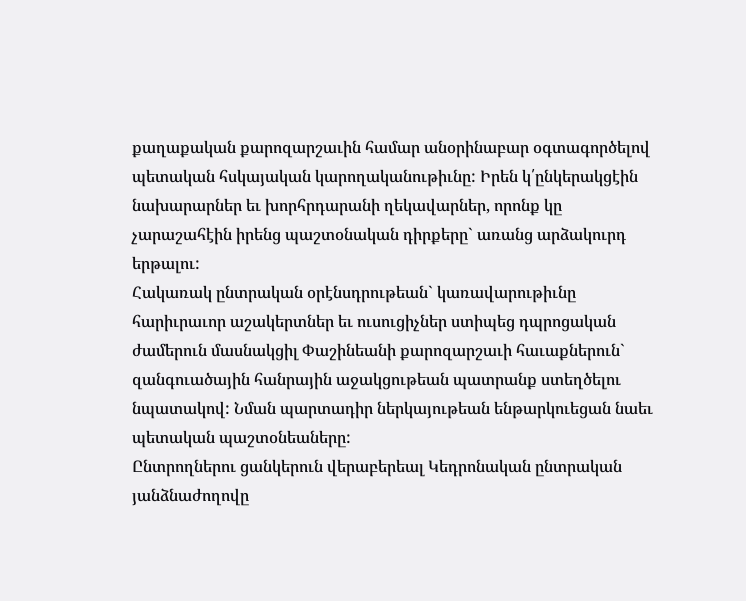քաղաքական քարոզարշաւին համար անօրինաբար օգտագործելով պետական հսկայական կարողականութիւնը: Իրեն կ՛ընկերակցէին նախարարներ եւ խորհրդարանի ղեկավարներ, որոնք կը չարաշահէին իրենց պաշտօնական դիրքերը` առանց արձակուրդ երթալու:
Հակառակ ընտրական օրէնսդրութեան` կառավարութիւնը հարիւրաւոր աշակերտներ եւ ուսուցիչներ ստիպեց դպրոցական ժամերուն մասնակցիլ Փաշինեանի քարոզարշաւի հաւաքներուն` զանգուածային հանրային աջակցութեան պատրանք ստեղծելու նպատակով: Նման պարտադիր ներկայութեան ենթարկուեցան նաեւ պետական պաշտօնեաները:
Ընտրողներու ցանկերուն վերաբերեալ Կեդրոնական ընտրական յանձնաժողովը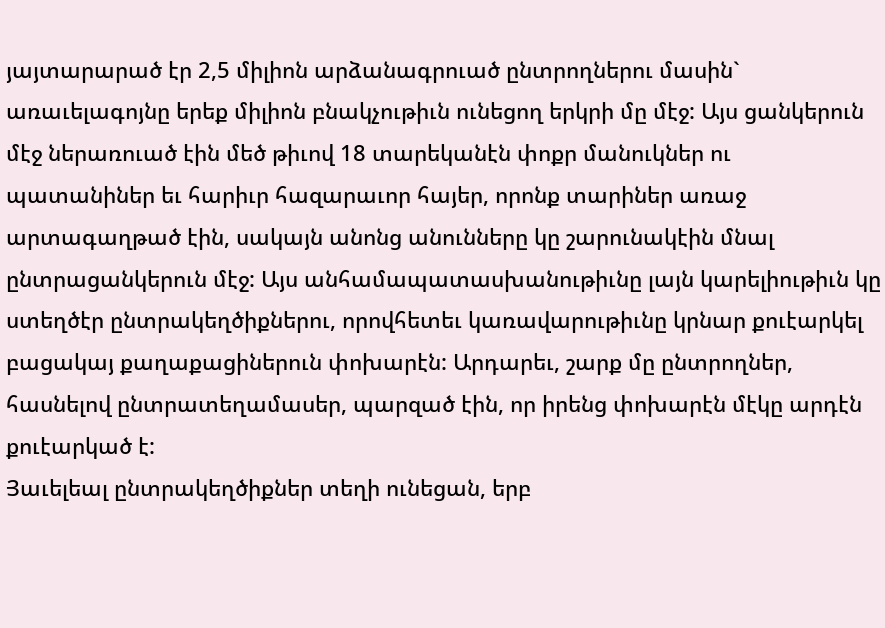յայտարարած էր 2,5 միլիոն արձանագրուած ընտրողներու մասին` առաւելագոյնը երեք միլիոն բնակչութիւն ունեցող երկրի մը մէջ: Այս ցանկերուն մէջ ներառուած էին մեծ թիւով 18 տարեկանէն փոքր մանուկներ ու պատանիներ եւ հարիւր հազարաւոր հայեր, որոնք տարիներ առաջ արտագաղթած էին, սակայն անոնց անունները կը շարունակէին մնալ ընտրացանկերուն մէջ: Այս անհամապատասխանութիւնը լայն կարելիութիւն կը ստեղծէր ընտրակեղծիքներու, որովհետեւ կառավարութիւնը կրնար քուէարկել բացակայ քաղաքացիներուն փոխարէն: Արդարեւ, շարք մը ընտրողներ, հասնելով ընտրատեղամասեր, պարզած էին, որ իրենց փոխարէն մէկը արդէն քուէարկած է:
Յաւելեալ ընտրակեղծիքներ տեղի ունեցան, երբ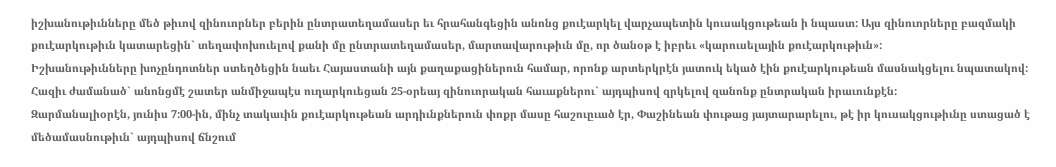իշխանութիւնները մեծ թիւով զինուորներ բերին ընտրատեղամասեր եւ հրահանգեցին անոնց քուէարկել վարչապետին կուսակցութեան ի նպաստ: Այս զինուորները բազմակի քուէարկութիւն կատարեցին` տեղափոխուելով քանի մը ընտրատեղամասեր, մարտավարութիւն մը, որ ծանօթ է իբրեւ «կարուսելային քուէարկութիւն»:
Իշխանութիւնները խոչընդոտներ ստեղծեցին նաեւ Հայաստանի այն քաղաքացիներուն համար, որոնք արտերկրէն յատուկ եկած էին քուէարկութեան մասնակցելու նպատակով: Հազիւ ժամանած` անոնցմէ շատեր անմիջապէս ուղարկուեցան 25-օրեայ զինուորական հաւաքներու` այդպիսով զրկելով զանոնք ընտրական իրաւունքէն:
Զարմանալիօրէն, յունիս 7:00-ին, մինչ տակաւին քուէարկութեան արդիւնքներուն փոքր մասը հաշուըւած էր, Փաշինեան փութաց յայտարարելու, թէ իր կուսակցութիւնը ստացած է մեծամասնութիւն` այդպիսով ճնշում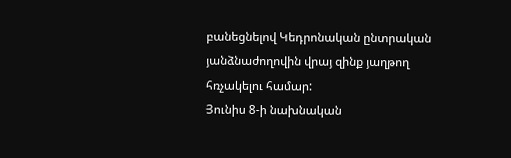բանեցնելով Կեդրոնական ընտրական յանձնաժողովին վրայ զինք յաղթող հռչակելու համար:
Յունիս 8-ի նախնական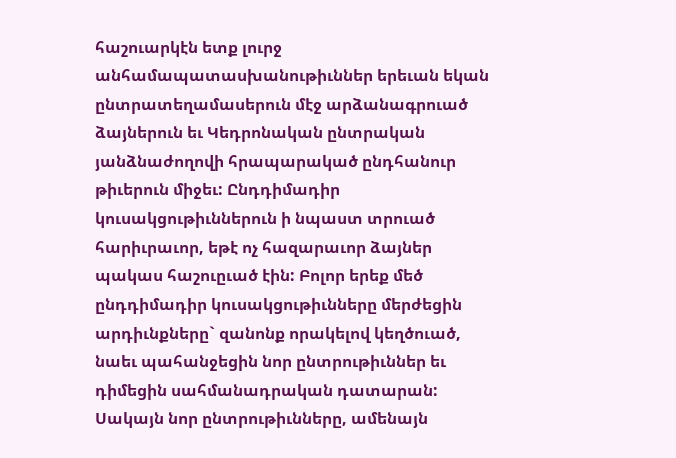հաշուարկէն ետք լուրջ անհամապատասխանութիւններ երեւան եկան ընտրատեղամասերուն մէջ արձանագրուած ձայներուն եւ Կեդրոնական ընտրական յանձնաժողովի հրապարակած ընդհանուր թիւերուն միջեւ: Ընդդիմադիր կուսակցութիւններուն ի նպաստ տրուած հարիւրաւոր, եթէ ոչ հազարաւոր ձայներ պակաս հաշուըւած էին: Բոլոր երեք մեծ ընդդիմադիր կուսակցութիւնները մերժեցին արդիւնքները` զանոնք որակելով կեղծուած, նաեւ պահանջեցին նոր ընտրութիւններ եւ դիմեցին սահմանադրական դատարան: Սակայն նոր ընտրութիւնները, ամենայն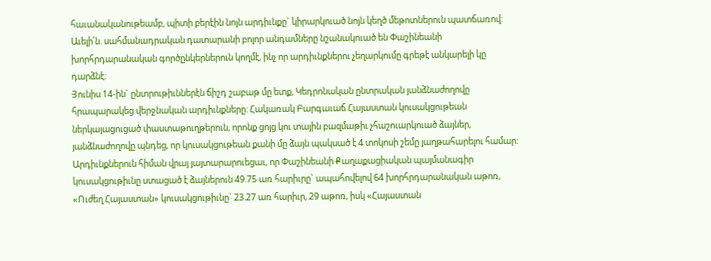հաւանականութեամբ, պիտի բերէին նոյն արդիւնքը` կիրարկուած նոյն կեղծ մեթոտներուն պատճառով: Աւելի՛ն. սահմանադրական դատարանի բոլոր անդամները նշանակուած են Փաշինեանի խորհրդարանական գործընկերներուն կողմէ, ինչ որ արդիւնքներու չեղարկումը գրեթէ անկարելի կը դարձնէ:
Յունիս 14-ին` ընտրութիւններէն ճիշդ շաբաթ մը ետք, Կեդրոնական ընտրական յանձնաժողովը հրապարակեց վերջնական արդիւնքները: Հակառակ Բարգաւաճ Հայաստան կուսակցութեան ներկայացուցած փաստաթուղթերուն, որոնք ցոյց կու տային բազմաթիւ չհաշուարկուած ձայներ, յանձնաժողովը պնդեց, որ կուսակցութեան քանի մը ձայն պակսած է 4 տոկոսի շեմը յաղթահարելու համար: Արդիւնքներուն հիման վրայ յայտարարուեցաւ, որ Փաշինեանի Քաղաքացիական պայմանագիր կուսակցութիւնը ստացած է ձայներուն 49.75 առ հարիւրը` ապահովելով 64 խորհրդարանական աթոռ, «Ուժեղ Հայաստան» կուսակցութիւնը` 23.27 առ հարիւր, 29 աթոռ, իսկ «Հայաստան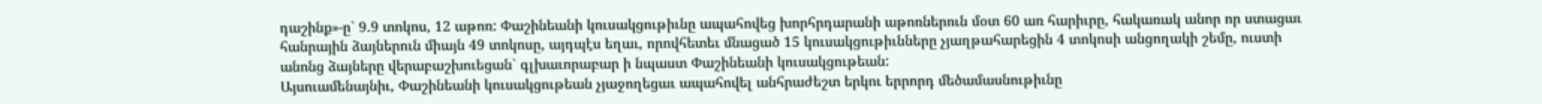դաշինք»-ը` 9.9 տոկոս, 12 աթոռ: Փաշինեանի կուսակցութիւնը ապահովեց խորհրդարանի աթոռներուն մօտ 60 առ հարիւրը, հակառակ անոր որ ստացաւ հանրային ձայներուն միայն 49 տոկոսը, այդպէս եղաւ, որովհետեւ մնացած 15 կուսակցութիւնները չյաղթահարեցին 4 տոկոսի անցողակի շեմը, ուստի անոնց ձայները վերաբաշխուեցան` գլխաւորաբար ի նպաստ Փաշինեանի կուսակցութեան:
Այսուամենայնիւ, Փաշինեանի կուսակցութեան չյաջողեցաւ ապահովել անհրաժեշտ երկու երրորդ մեծամասնութիւնը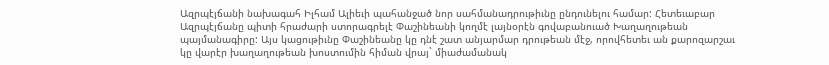Ազրպէյճանի նախագահ Իլհամ Ալիեւի պահանջած նոր սահմանադրութիւնը ընդունելու համար: Հետեւաբար Ազրպէյճանը պիտի հրաժարի ստորագրելէ Փաշինեանի կողմէ լայնօրէն գովաբանուած Խաղաղութեան պայմանագիրը: Այս կացութիւնը Փաշինեանը կը դնէ շատ անյարմար դրութեան մէջ, որովհետեւ ան քարոզարշաւ կը վարէր խաղաղութեան խոստումին հիման վրայ` միաժամանակ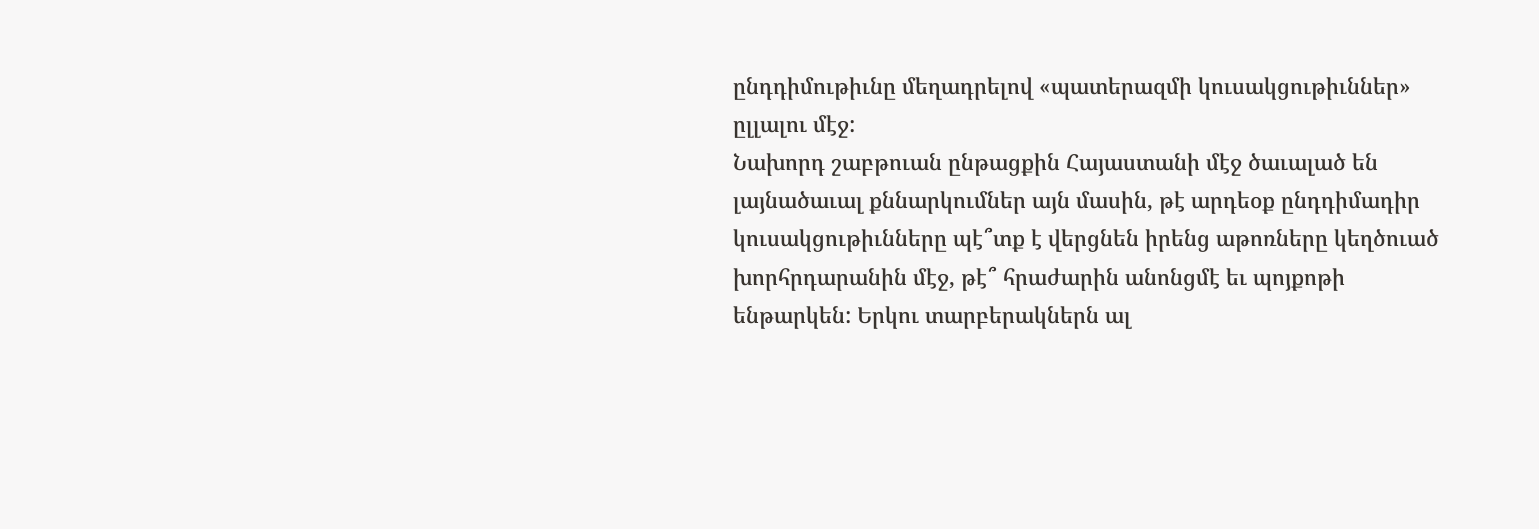ընդդիմութիւնը մեղադրելով «պատերազմի կուսակցութիւններ» ըլլալու մէջ:
Նախորդ շաբթուան ընթացքին Հայաստանի մէջ ծաւալած են լայնածաւալ քննարկումներ այն մասին, թէ արդեօք ընդդիմադիր կուսակցութիւնները պէ՞տք է վերցնեն իրենց աթոռները կեղծուած խորհրդարանին մէջ, թէ՞ հրաժարին անոնցմէ եւ պոյքոթի ենթարկեն: Երկու տարբերակներն ալ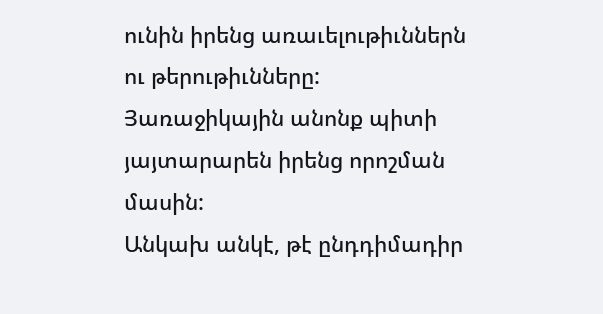ունին իրենց առաւելութիւններն ու թերութիւնները: Յառաջիկային անոնք պիտի յայտարարեն իրենց որոշման մասին:
Անկախ անկէ, թէ ընդդիմադիր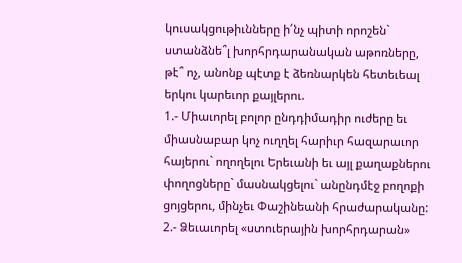կուսակցութիւնները ի՛նչ պիտի որոշեն` ստանձնե՞լ խորհրդարանական աթոռները, թէ՞ ոչ, անոնք պէտք է ձեռնարկեն հետեւեալ երկու կարեւոր քայլերու.
1.- Միաւորել բոլոր ընդդիմադիր ուժերը եւ միասնաբար կոչ ուղղել հարիւր հազարաւոր հայերու` ողողելու Երեւանի եւ այլ քաղաքներու փողոցները` մասնակցելու` անընդմէջ բողոքի ցոյցերու, մինչեւ Փաշինեանի հրաժարականը:
2.- Ձեւաւորել «ստուերային խորհրդարան»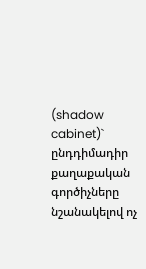(shadow cabinet)` ընդդիմադիր քաղաքական գործիչները նշանակելով ոչ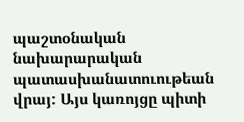պաշտօնական նախարարական պատասխանատուութեան վրայ: Այս կառոյցը պիտի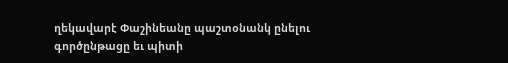ղեկավարէ Փաշինեանը պաշտօնանկ ընելու գործընթացը եւ պիտի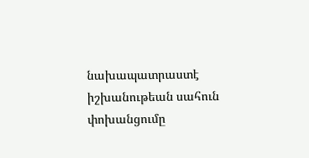նախապատրաստէ իշխանութեան սահուն փոխանցումը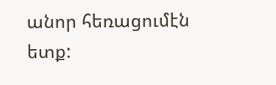անոր հեռացումէն ետք: